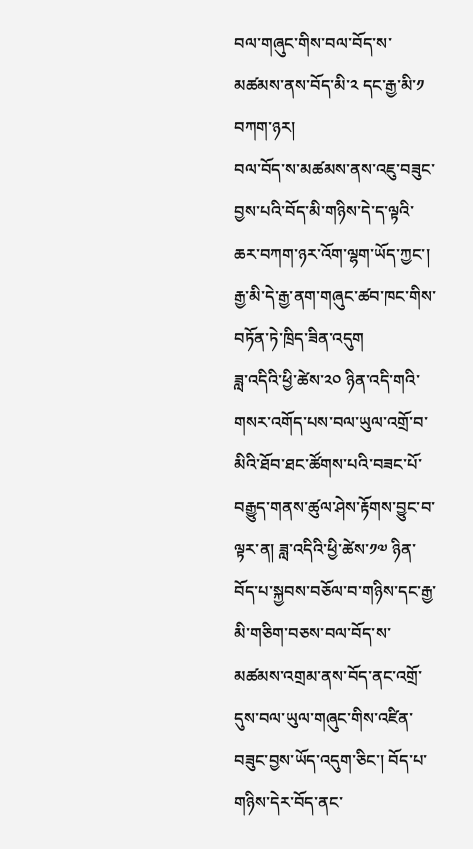བལ་གཞུང་གིས་བལ་བོད་ས་མཚམས་ནས་བོད་མི་༢ དང་རྒྱ་མི་༡ བཀག་ཉར།
བལ་བོད་ས་མཚམས་ནས་འཇུ་བཟུང་བྱས་པའི་བོད་མི་གཉིས་དེ་ད་ལྟའི་ཆར་བཀག་ཉར་འོག་ལྷག་ཡོད་ཀྱང་། རྒྱ་མི་དེ་རྒྱ་ནག་གཞུང་ཚབ་ཁང་གིས་བཏོན་ཏེ་ཁྲིད་ཟིན་འདུག
ཟླ་འདིའི་ཕྱི་ཚེས་༢༠ ཉིན་འདི་གའི་གསར་འགོད་པས་བལ་ཡུལ་འགྲོ་བ་མིའི་ཐོབ་ཐང་ཚོགས་པའི་བཟང་པོ་བརྒྱུད་གནས་ཚུལ་ཤེས་རྟོགས་བྱུང་བ་ལྟར་ན། ཟླ་འདིའི་ཕྱི་ཚེས་༡༧ ཉིན་བོད་པ་སྐྱབས་བཅོལ་བ་གཉིས་དང་རྒྱ་མི་གཅིག་བཅས་བལ་བོད་ས་མཚམས་འགྲམ་ནས་བོད་ནང་འགྲོ་དུས་བལ་ཡུལ་གཞུང་གིས་འཛིན་བཟུང་བྱས་ཡོད་འདུག་ཅིང་། བོད་པ་གཉིས་དེར་བོད་ནང་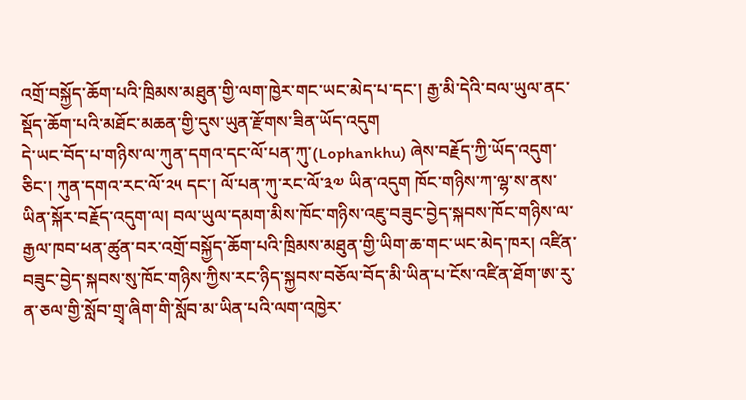འགྲོ་བསྐྱོད་ཆོག་པའི་ཁྲིམས་མཐུན་གྱི་ལག་ཁྱེར་གང་ཡང་མེད་པ་དང་། རྒྱ་མི་དེའི་བལ་ཡུལ་ནང་སྡོད་ཆོག་པའི་མཐོང་མཆན་གྱི་དུས་ཡུན་རྫོགས་ཟིན་ཡོད་འདུག
དེ་ཡང་བོད་པ་གཉིས་ལ་ཀུན་དགའ་དང་ལོ་པན་ཀུ་(Lophankhu) ཞེས་བརྗོད་ཀྱི་ཡོད་འདུག་ཅིང་། ཀུན་དགའ་རང་ལོ་༢༥ དང་། ལོ་པན་ཀུ་རང་ལོ་༣༧ ཡིན་འདུག ཁོང་གཉིས་ཀ་ལྷ་ས་ནས་ཡིན་སྐོར་བརྗོད་འདུག་ལ། བལ་ཡུལ་དམག་མིས་ཁོང་གཉིས་འཇུ་བཟུང་བྱེད་སྐབས་ཁོང་གཉིས་ལ་རྒྱལ་ཁབ་ཕན་ཚུན་བར་འགྲོ་བསྐྱོད་ཆོག་པའི་ཁྲིམས་མཐུན་གྱི་ཡིག་ཆ་གང་ཡང་མེད་ཁར། འཛིན་བཟུང་བྱེད་སྐབས་སུ་ཁོང་གཉིས་ཀྱིས་རང་ཉིད་སྐྱབས་བཅོལ་བོད་མི་ཡིན་པ་ངོས་འཛིན་ཐོག་ཨ་རུ་ན་ཅལ་གྱི་སློབ་གྲྭ་ཞིག་གི་སློབ་མ་ཡིན་པའི་ལག་འཁྱེར་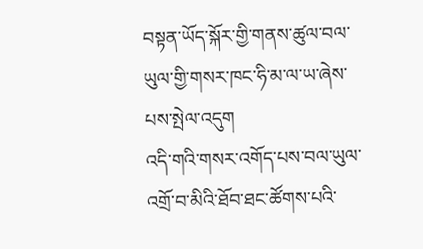བསྟན་ཡོད་སྐོར་གྱི་གནས་ཚུལ་བལ་ཡུལ་གྱི་གསར་ཁང་ཧི་མ་ལ་ཡ་ཞེས་པས་སྤེལ་འདུག
འདི་གའི་གསར་འགོད་པས་བལ་ཡུལ་འགྲོ་བ་མིའི་ཐོབ་ཐང་ཚོགས་པའི་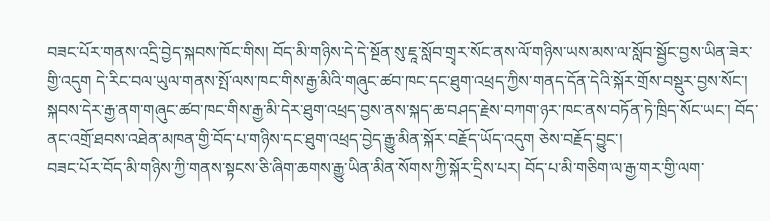བཟང་པོར་གནས་འདྲི་བྱེད་སྐབས་ཁོང་གིས། བོད་མི་གཉིས་དེ་དེ་སྔོན་སུ་ཇཱ་སློབ་གྲྭར་སོང་ནས་ལོ་གཉིས་ཡས་མས་ལ་སློབ་སྦྱོང་བྱས་ཡིན་ཟེར་གྱི་འདུག དེ་རིང་བལ་ཡུལ་གནས་སྤོ་ལས་ཁང་གིས་རྒྱ་མིའི་གཞུང་ཚབ་ཁང་དང་ཐུག་འཕྲད་ཀྱིས་གནད་དོན་དེའི་སྐོར་གྲོས་བསྡུར་བྱས་སོང་། སྐབས་དེར་རྒྱ་ནག་གཞུང་ཚབ་ཁང་གིས་རྒྱ་མི་དེར་ཐུག་འཕྲད་བྱས་ནས་སྐད་ཆ་བཤད་རྗེས་བཀག་ཉར་ཁང་ནས་བཏོན་ཏེ་ཁྲིད་སོང་ཡང་། བོད་ནང་འགྲོ་ཐབས་འཐེན་མཁན་གྱི་བོད་པ་གཉིས་དང་ཐུག་འཕྲད་བྱེད་རྒྱུ་མིན་སྐོར་བརྗོད་ཡོད་འདུག ཅེས་བརྗོད་བྱུང་།
བཟང་པོར་བོད་མི་གཉིས་ཀྱི་གནས་སྟངས་ཅི་ཞིག་ཆགས་རྒྱུ་ཡིན་མིན་སོགས་ཀྱི་སྐོར་དྲིས་པར། བོད་པ་མི་གཅིག་ལ་རྒྱ་གར་གྱི་ལག་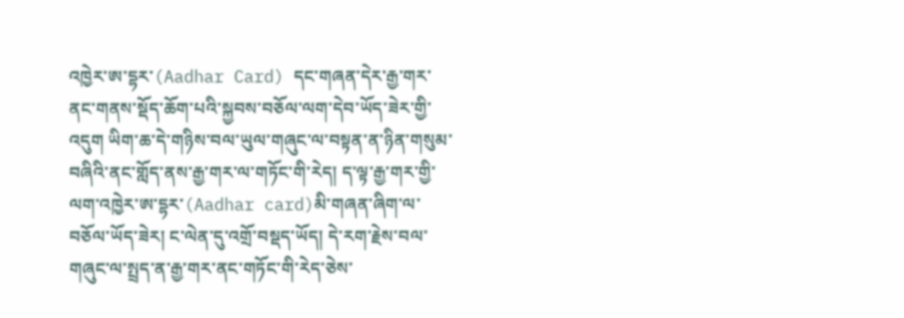འཁྱེར་ཨ་དྷར་(Aadhar Card) དང་གཞན་དེར་རྒྱ་གར་ནང་གནས་སྡོད་ཆོག་པའི་སྐྱབས་བཅོལ་ལག་དེབ་ཡོད་ཟེར་གྱི་འདུག ཡིག་ཆ་དེ་གཉིས་བལ་ཡུལ་གཞུང་ལ་བསྟན་ན་ཉིན་གསུམ་བཞིའི་ནང་གློད་ནས་རྒྱ་གར་ལ་གཏོང་གི་རེད། ད་ལྟ་རྒྱ་གར་གྱི་ལག་འཁྱེར་ཨ་དྷར་(Aadhar card)མི་གཞན་ཞིག་ལ་བཅོལ་ཡོད་ཟེར། ང་ལེན་དུ་འགྲོ་བསྡད་ཡོད། དེ་རག་རྗེས་བལ་གཞུང་ལ་སྤྲད་ན་རྒྱ་གར་ནང་གཏོང་གི་རེད་ཅེས་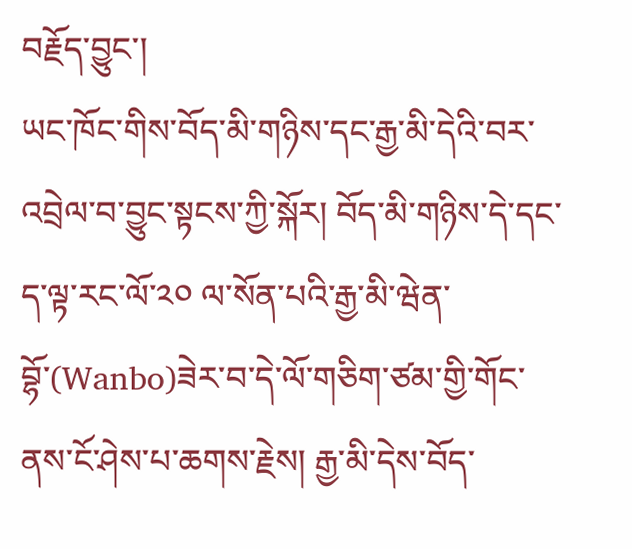བརྗོད་བྱུང་།
ཡང་ཁོང་གིས་བོད་མི་གཉིས་དང་རྒྱ་མི་དེའི་བར་འབྲེལ་བ་བྱུང་སྟངས་ཀྱི་སྐོར། བོད་མི་གཉིས་དེ་དང་ད་ལྟ་རང་ལོ་༢༠ ལ་སོན་པའི་རྒྱ་མི་ཝེན་བྷོ་(Wanbo)ཟེར་བ་དེ་ལོ་གཅིག་ཙམ་གྱི་གོང་ནས་ངོ་ཤེས་པ་ཆགས་རྗེས། རྒྱ་མི་དེས་བོད་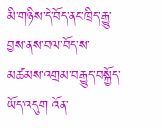མི་གཉིས་དེ་བོད་ནང་ཁྲིད་རྒྱུ་བྱས་ནས་བལ་བོད་ས་མཚམས་འགྲམ་བརྒྱུད་བསྐྱོད་ཡོད་འདུག འོན་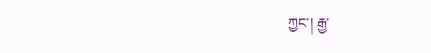ཀྱང་། རྒྱ་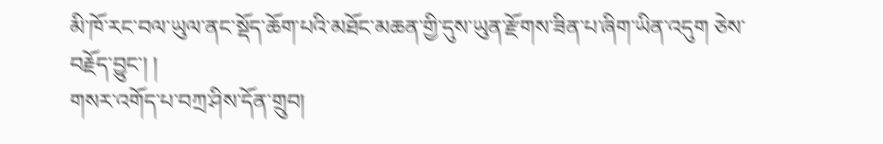མི་ཁོ་རང་བལ་ཡུལ་ནང་སྡོད་ཆོག་པའི་མཐོང་མཆན་གྱི་དུས་ཡུན་རྫོགས་ཟིན་པ་ཞིག་ཡིན་འདུག ཅེས་བརྗོད་བྱུང་། །
གསར་འགོད་པ་བཀྲ་ཤིས་དོན་གྲུབ།